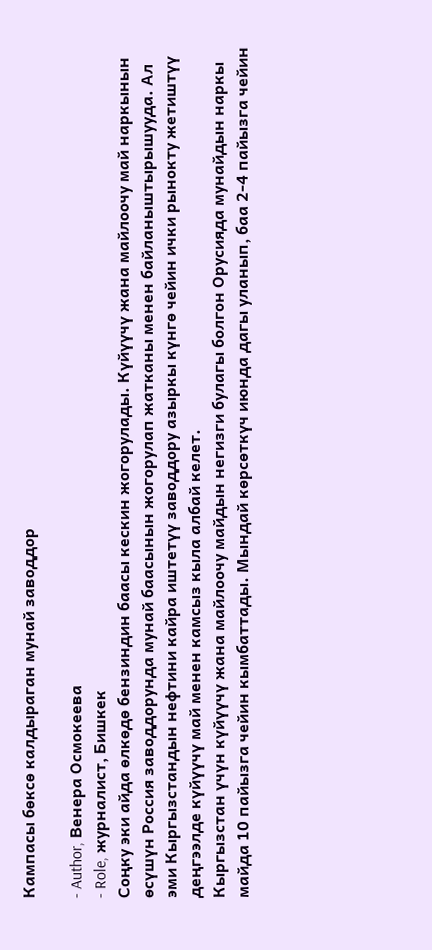Кампасы бөксө калдыраган мунай заводдор

- Author, Венера Осмокеева
- Role, журналист, Бишкек
Соңку эки айда өлкөдө бензиндин баасы кескин жогорулады. Күйүүчү жана майлоочу май наркынын өсүшүн Россия заводдорунда мунай баасынын жогорулап жатканы менен байланыштырышууда. Ал эми Кыргызстандын нефтини кайра иштетүү заводдору азыркы күнгө чейин ички рынокту жетиштүү деңгээлде күйүүчү май менен камсыз кыла албай келет.
Кыргызстан үчүн күйүүчү жана майлоочу майдын негизги булагы болгон Орусияда мунайдын наркы майда 10 пайызга чейин кымбаттады. Мындай көрсөткүч июнда дагы уланып, баа 2-4 пайызга чейин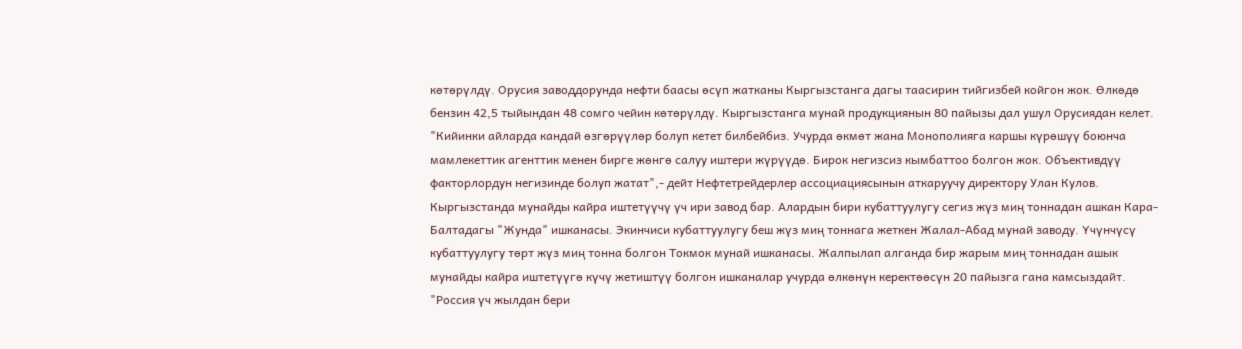көтөрүлдү. Орусия заводдорунда нефти баасы өсүп жатканы Кыргызстанга дагы таасирин тийгизбей койгон жок. Өлкөдө бензин 42,5 тыйындан 48 сомго чейин көтөрүлдү. Кыргызстанга мунай продукциянын 80 пайызы дал ушул Орусиядан келет.
"Кийинки айларда кандай өзгөрүүлөр болуп кетет билбейбиз. Учурда өкмөт жана Монополияга каршы күрөшүү боюнча мамлекеттик агенттик менен бирге жөнгө салуу иштери жүрүүдө. Бирок негизсиз кымбаттоо болгон жок. Объективдүү факторлордун негизинде болуп жатат",- дейт Нефтетрейдерлер ассоциациясынын аткаруучу директору Улан Кулов.
Кыргызстанда мунайды кайра иштетүүчү үч ири завод бар. Алардын бири кубаттуулугу сегиз жүз миң тоннадан ашкан Кара-Балтадагы "Жунда" ишканасы. Экинчиси кубаттуулугу беш жүз миң тоннага жеткен Жалал-Абад мунай заводу. Үчүнчүсү кубаттуулугу төрт жүз миң тонна болгон Токмок мунай ишканасы. Жалпылап алганда бир жарым миң тоннадан ашык мунайды кайра иштетүүгө күчү жетиштүү болгон ишканалар учурда өлкөнүн керектөөсүн 20 пайызга гана камсыздайт.
"Россия үч жылдан бери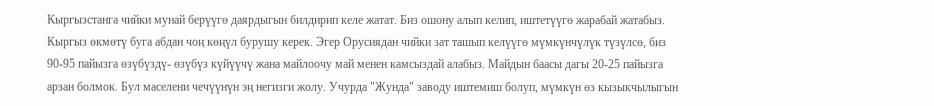Кыргызстанга чийки мунай берүүгө даярдыгын билдирип келе жатат. Биз ошону алып келип, иштетүүгө жарабай жатабыз. Кыргыз өкмөтү буга абдан чоң көңүл бурушу керек. Эгер Орусиядан чийки зат ташып келүүгө мүмкүнчүлүк түзүлсө, биз 90-95 пайызга өзүбүздү- өзүбүз күйүүчү жана майлоочу май менен камсыздай алабыз. Майдын баасы дагы 20-25 пайызга арзан болмок. Бул маселени чечүүнүн эң негизги жолу. Учурда "Жунда" заводу иштемиш болуп, мүмкүн өз кызыкчылыгын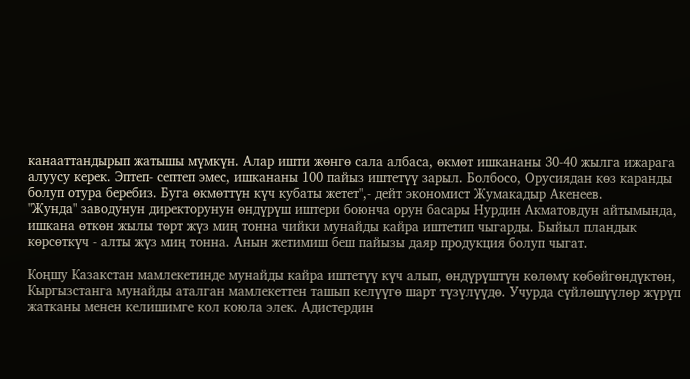канааттандырып жатышы мүмкүн. Алар ишти жөнгө сала албаса, өкмөт ишкананы 30-40 жылга ижарага алуусу керек. Эптеп- септеп эмес, ишкананы 100 пайыз иштетүү зарыл. Болбосо, Орусиядан көз каранды болуп отура беребиз. Буга өкмөттүн күч кубаты жетет",- дейт экономист Жумакадыр Акенеев.
"Жунда" заводунун директорунун өндүрүш иштери боюнча орун басары Нурдин Акматовдун айтымында, ишкана өткөн жылы төрт жүз миң тонна чийки мунайды кайра иштетип чыгарды. Быйыл пландык көрсөткүч - алты жүз миң тонна. Анын жетимиш беш пайызы даяр продукция болуп чыгат.

Коңшу Казакстан мамлекетинде мунайды кайра иштетүү күч алып, өндүрүштүн көлөмү көбөйгөндүктөн, Кыргызстанга мунайды аталган мамлекеттен ташып келүүгө шарт түзүлүүдө. Учурда сүйлөшүүлөр жүрүп жатканы менен келишимге кол коюла элек. Адистердин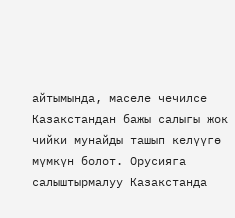айтымында, маселе чечилсе Казакстандан бажы салыгы жок чийки мунайды ташып келүүгө мүмкүн болот. Орусияга салыштырмалуу Казакстанда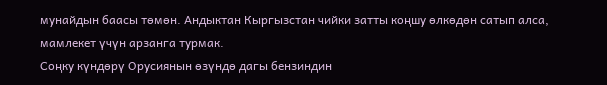мунайдын баасы төмөн. Андыктан Кыргызстан чийки затты коңшу өлкөдөн сатып алса, мамлекет үчүн арзанга турмак.
Соңку күндөрү Орусиянын өзүндө дагы бензиндин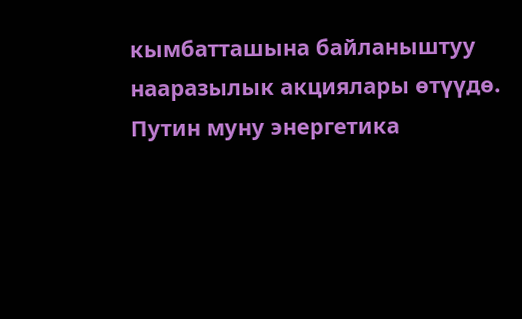кымбатташына байланыштуу нааразылык акциялары өтүүдө. Путин муну энергетика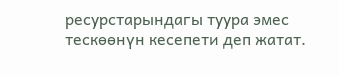ресурстарындагы туура эмес тескөөнүн кесепети деп жатат.